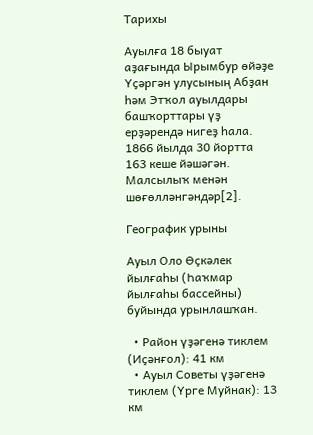Тарихы

Ауылға 18 быуат аҙағында Ырымбур өйәҙе Үҫәргән улусының Абҙан һәм Этҡол ауылдары башҡорттары үҙ ерҙәрендә нигеҙ һала. 1866 йылда 30 йортта 163 кеше йәшәгән. Малсылыҡ менән шөғөлләнгәндәр[2].

Географик урыны

Ауыл Оло Өҫкәлек йылғаһы (Һаҡмар йылғаһы бассейны) буйында урынлашҡан.

  • Район үҙәгенә тиклем (Иҫәнғол): 41 км
  • Ауыл Советы үҙәгенә тиклем (Үрге Муйнак): 13 км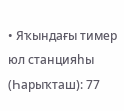• Яҡындағы тимер юл станцияһы (Һарыҡташ): 77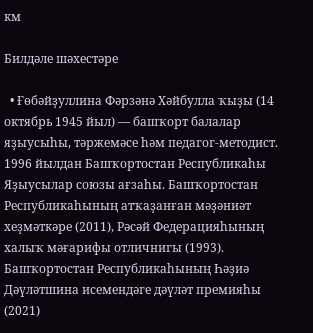км

Билдәле шәхестәре

  • Ғөбәйҙуллина Фәрзәнә Хәйбулла ҡыҙы (14 октябрь 1945 йыл) — башҡорт балалар яҙыусыһы, тәржемәсе һәм педагог-методист. 1996 йылдан Башҡортостан Республикаһы Яҙыусылар союзы ағзаһы. Башҡортостан Республикаһының атҡаҙанған мәҙәниәт хеҙмәткәре (2011), Рәсәй Федерацияһының халыҡ мәғарифы отличнигы (1993). Башҡортостан Республикаһының Һәҙиә Дәүләтшина исемендәге дәүләт премияһы (2021)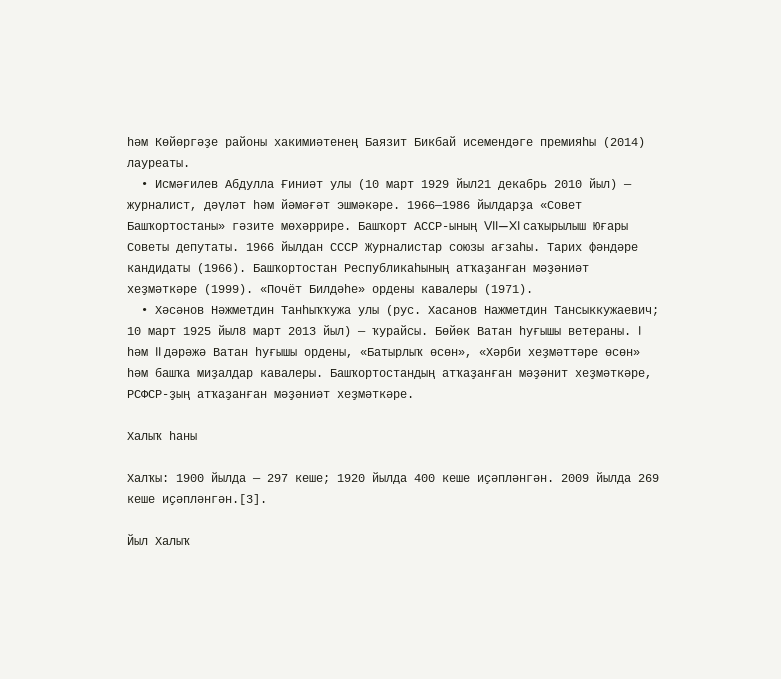һәм Көйөргәҙе районы хакимиәтенең Баязит Бикбай исемендәге премияһы (2014) лауреаты.
  • Исмәғилев Абдулла Ғиниәт улы (10 март 1929 йыл21 декабрь 2010 йыл) — журналист, дәүләт һәм йәмәғәт эшмәкәре. 1966—1986 йылдарҙа «Совет Башҡортостаны» гәзите мөхәррире. Башҡорт АССР-ының VII—XI саҡырылыш Юғары Советы депутаты. 1966 йылдан СССР Журналистар союзы ағзаһы. Тарих фәндәре кандидаты (1966). Башҡортостан Республикаһының атҡаҙанған мәҙәниәт хеҙмәткәре (1999). «Почёт Билдәһе» ордены кавалеры (1971).
  • Хәсәнов Нәжметдин Танһыҡҡужа улы (рус. Хасанов Нажметдин Тансыккужаевич; 10 март 1925 йыл8 март 2013 йыл) — ҡурайсы. Бөйөк Ватан һуғышы ветераны. I һәм II дәрәжә Ватан һуғышы ордены, «Батырлыҡ өсөн», «Хәрби хеҙмәттәре өсөн» һәм башҡа миҙалдар кавалеры. Башҡортостандың атҡаҙанған мәҙәнит хеҙмәткәре, РСФСР-ҙың атҡаҙанған мәҙәниәт хеҙмәткәре.

Халыҡ һаны

Халҡы: 1900 йылда — 297 кеше; 1920 йылда 400 кеше иҫәпләнгән. 2009 йылда 269 кеше иҫәпләнгән.[3].

Йыл Халыҡ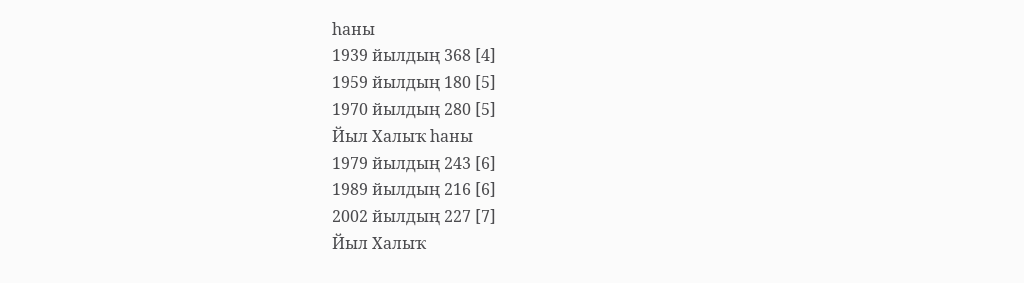һаны
1939 йылдың 368 [4]
1959 йылдың 180 [5]
1970 йылдың 280 [5]
Йыл Халыҡ һаны
1979 йылдың 243 [6]
1989 йылдың 216 [6]
2002 йылдың 227 [7]
Йыл Халыҡ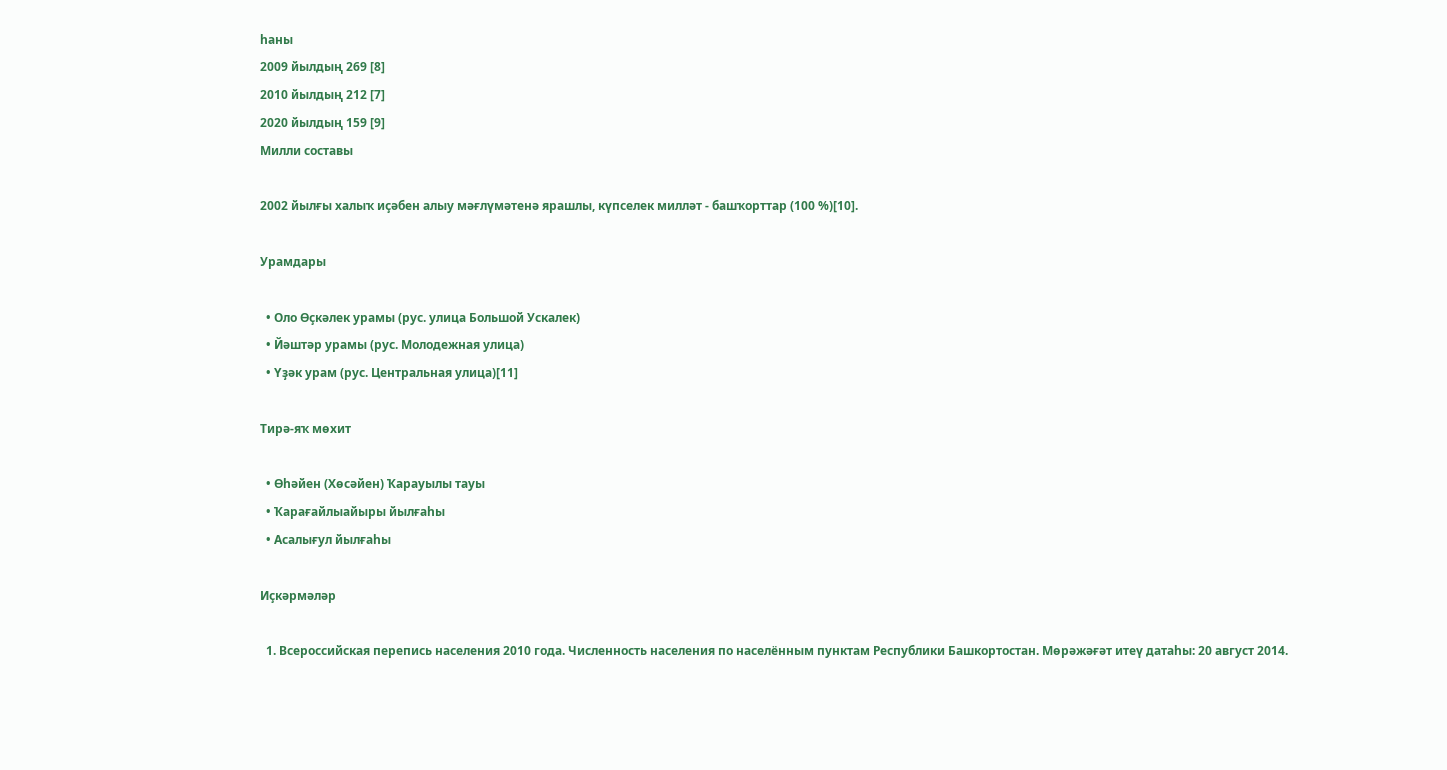һаны
2009 йылдың 269 [8]
2010 йылдың 212 [7]
2020 йылдың 159 [9]
Милли составы

2002 йылғы халыҡ иҫәбен алыу мәғлүмәтенә ярашлы, күпселек милләт - башҡорттар (100 %)[10].

Урамдары

  • Оло Өҫкәлек урамы (рус. улица Большой Ускалек)
  • Йәштәр урамы (рус. Молодежная улица)
  • Үҙәк урам (рус. Центральная улица)[11]

Тирә-яҡ мөхит

  • Өһәйен (Хөсәйен) Ҡарауылы тауы
  • Ҡарағайлыайыры йылғаһы
  • Асалығул йылғаһы

Иҫкәрмәләр

  1. Всероссийская перепись населения 2010 года. Численность населения по населённым пунктам Республики Башкортостан. Мөрәжәғәт итеү датаһы: 20 август 2014.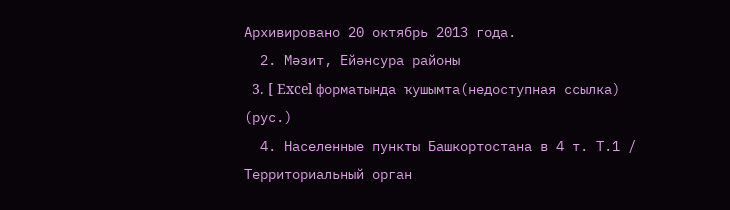Архивировано 20 октябрь 2013 года.
  2. Мәзит, Ейәнсура районы
  3. [ Excel форматында ҡушымта(недоступная ссылка)  (рус.)
  4. Населенные пункты Башкортостана в 4 т. Т.1 / Территориальный орган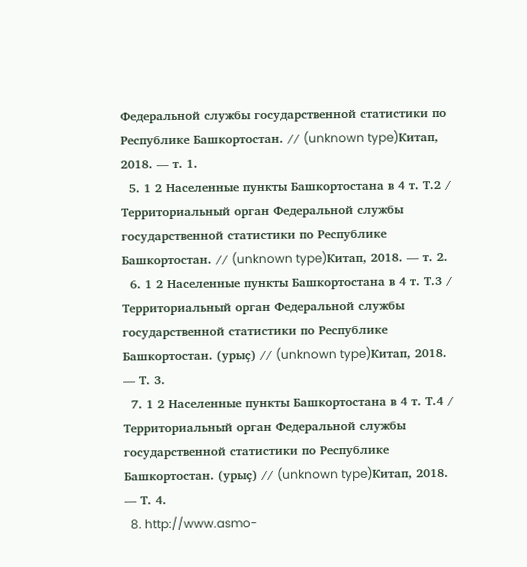Федеральной службы государственной статистики по Республике Башкортостан. // (unknown type)Китап, 2018. — т. 1.
  5. 1 2 Населенные пункты Башкортостана в 4 т. Т.2 / Территориальный орган Федеральной службы государственной статистики по Республике Башкортостан. // (unknown type)Китап, 2018. — т. 2.
  6. 1 2 Населенные пункты Башкортостана в 4 т. Т.3 / Территориальный орган Федеральной службы государственной статистики по Республике Башкортостан. (урыҫ) // (unknown type)Китап, 2018. — Т. 3.
  7. 1 2 Населенные пункты Башкортостана в 4 т. Т.4 / Территориальный орган Федеральной службы государственной статистики по Республике Башкортостан. (урыҫ) // (unknown type)Китап, 2018. — Т. 4.
  8. http://www.asmo-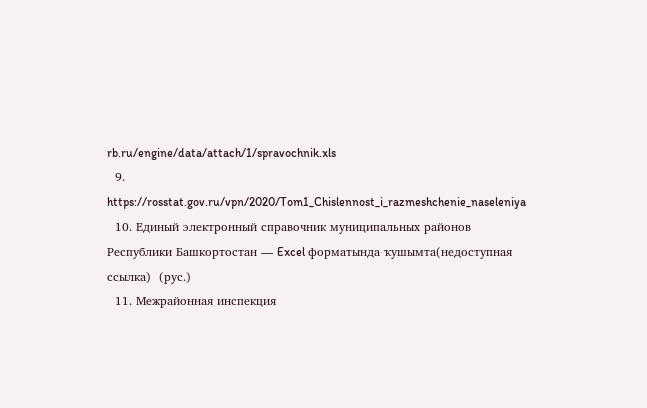rb.ru/engine/data/attach/1/spravochnik.xls
  9. https://rosstat.gov.ru/vpn/2020/Tom1_Chislennost_i_razmeshchenie_naseleniya
  10. Единый электронный справочник муниципальных районов Республики Башкортостан — Excel форматында ҡушымта(недоступная ссылка)  (рус.)
  11. Межрайонная инспекция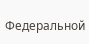Федеральной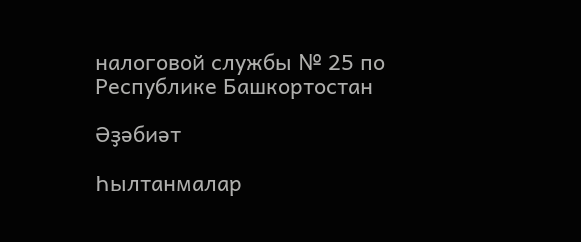налоговой службы № 25 по Республике Башкортостан

Әҙәбиәт

Һылтанмалар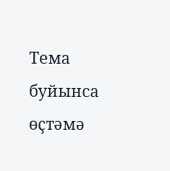Тема буйынса өҫтәмә